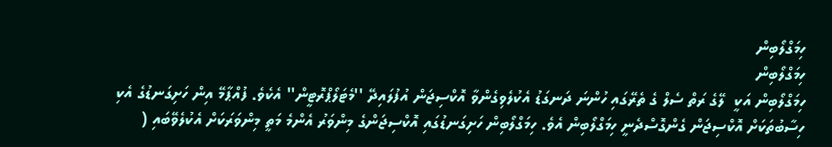ހިމަގްލޯބިން
ހިމަގްލޯބިން
ހިމަގްލޯބިން އަކީ  ލޭގެ ރަތް ސެލް ގެ ތެރޭގައި ހުންނަ ދަނގަޑު އެކުލެވިގެންވާ އޮކްސިޖަން އުފުލައިދޭ ''މެޓަލޯޕްރޮޓީން'' އެކެވެ. ފުއްޕާމޭ އިން ހަށިގަނޑުގެ އެކި ހިސާބުތަކަށް އޮކްސިޖަން ގެންގޮސްދެނީ ހިމަގްލޯބިން އެވެ. ހިމަގްލޯބިން ހަށިގަނޑުގައި އޮކްސިޖަންގެ މިންވަރު އެންމެ މަތީ މިންވަރަކަށް އެކުލެވޭބައި (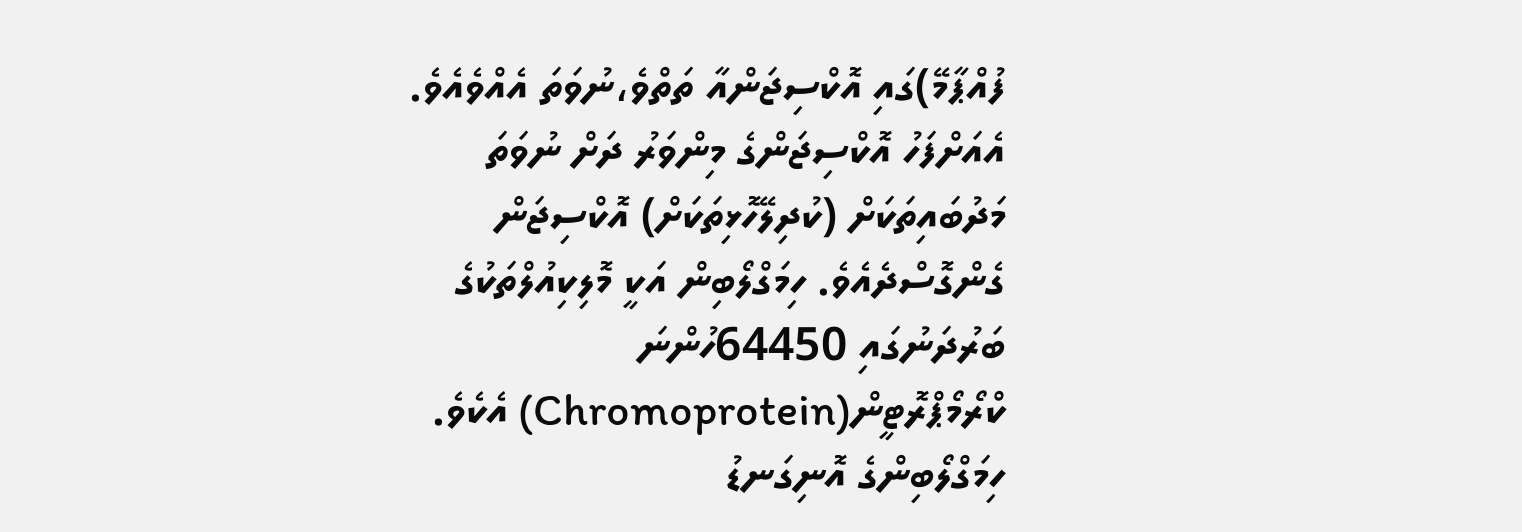ފުއްޕާމޭ)ގައި އޮކްސިޖަންއާ ތަތްވެ،ނުވަތަ އެއްވެއެވެ. އެއަށްފަހު އޮކްސިޖަންގެ މިންވަރު ދަށް ނުވަތަ މަދުބައިތަކަށް (ކުދިލޭހޮޅިތަކަށް) އޮކްސިޖަން ގެންގޮސްދެއެވެ. ހިމަގްލޯބިން އަކީ މޮލިކިއުލްތަކުގެ ބަރުދަނުގައި 64450ހުންނަ ކްރޯމޯޕްރޮޓީން(Chromoprotein) އެކެވެ.
ހިމަގްލޯބިންގެ އޮނިގަނޑު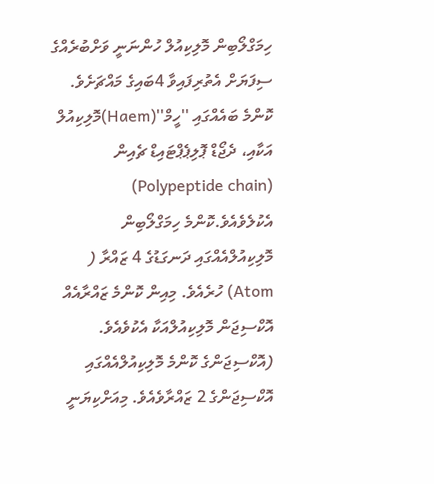ހިމަގްލޯބިން މޮލިކިއުލް ހުންނަނީ ވަށްބުރެއްގެ ސިފަޔަށް އެތުރިފައިވާ 4ބައިގެ މައްޗަށެވެ. ކޮންމެ ބައެއްގައި ''ހީމް''(Haem)މޮލިކިއުލް އަކާއި، ދެޖޯޑް ޕޮލިޕެޕްޓައިޑް ޗެއިން (Polypeptide chain)  އެކުލެވެއެވެ.ކޮންމެ ހިމަގްލޯބިން މޮލިކިއުލްއެއްގައި ދަނގަޑުގެ 4 ޒައްރާ ( Atom) ހުރެއެވެ. މިއިން ކޮންމެ ޒައްރާއެއް އޮކްސިޖަން މޮލިކިއުލްއަކާ އެކުވެއެވެ. (އޮކްސިޖަންގެ ކޮންމެ މޮލިކިއުލްއެއްގައި އޮކްސިޖަންގެ 2 ޒައްރާވެއެވެ. މިއަށްކިޔަނީ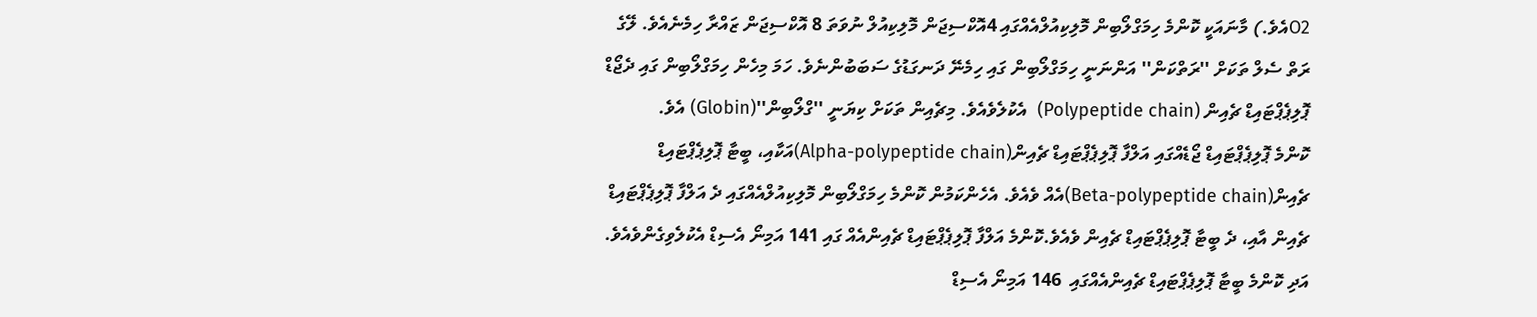O2އެވެ.) މާނައަކީ ކޮންމެ ހިމަގްލޯބިން މޮލިކިއުލްއެއްގައި 4އޮކްސިޖަން މޮލިކިއުލް ނުވަތަ 8 އޮކްސިޖަން ޒައްރާ ހިމެނެއެވެ. ލޭގެ ރަތް ސެލް ތަކަށް ''ރަތްކަން'' އަންނަނީ ހިމަގްލޯބިން ގައި ހިމެނޭ ދަނގަޑުގެ ސަބަބުންނެވެ. ހަމަ މިހެން ހިމަގްލޯބިން ގައި ދެޖޯޑް ޕޮލިޕެޕްޓައިޑް ޗެއިން (Polypeptide chain)  އެކުލެވެއެވެ. މިޗެއިން ތަކަށް ކިޔަނީ ''ގްލޯބިން''(Globin) އެވެ.
ކޮންމެ ޕޮލިޕެޕްޓައިޑް ޖޯޑެއްގައި އަލްފާ ޕޮލިޕެޕްޓައިޑް ޗެއިން(Alpha-polypeptide chain)އަކާއި، ބީޓާ ޕޮލިޕެޕްޓައިޑް ޗެއިން(Beta-polypeptide chain)އެއް ވެއެވެ. އެހެންކަމުން ކޮންމެ ހިމަގްލޯބިން މޮލިކިއުލްއެއްގައި ދެ އަލްފާ ޕޮލިޕެޕްޓައިޑް ޗެއިން އާއި، ދެ ބީޓާ ޕޮލިޕެޕްޓައިޑް ޗެއިން ވެއެވެ.ކޮންމެ އަލްފާ ޕޮލިޕެޕްޓައިޑް ޗެއިންއެއް ގައި 141 އަމިނޯ އެސިޑް އެކުލެވިގެންވެއެވެ. އަދި ކޮންމެ ބީޓާ ޕޮލިޕެޕްޓައިޑް ޗެއިންއެއްގައި  146 އަމިނޯ އެސިޑް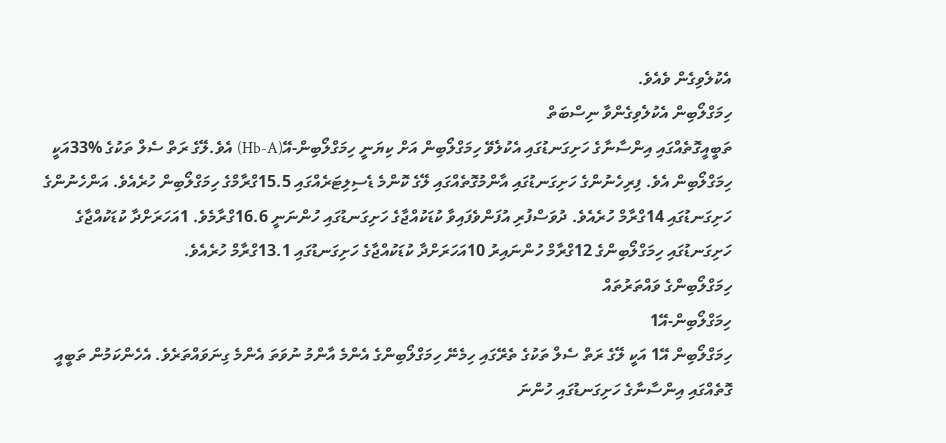އެކުލެވިގެން ވެއެވެ.
ހިމަގްލޯބިން އެކުލެވިގެންވާ ނިސްބަތް
ތަބީއީގޮތެއްގައި އިންސާނާގެ ހަށިގަނޑުގައި އެކުލެވޭ ހިމަގްލޯބިން އަށް ކިޔަނީ ހިމަގްލޯބިން-އޭ(Hb-A) އެވެ.ލޭގެ ރަތް ސެލް ތަކުގެ %33އަކީ  ހިމަގްލޯބިން އެވެ. ފިރިހެނުންގެ ހަށިގަނޑުގައި އާންމުގޮތެއްގައި ލޭގެ ކޮންމެ ޑެސިލިޓަރެއްގައި 15.5ގްރާމްގެ ހިމަގްލޯބިން ހުރެއެވެ. އަންހެނުންގެ ހަށިގަނޑުގައި 14ގްރާމް ހުރެއެވެ. ދުވަސްފުރި އުފަންވެފައިވާ ކުޑަކުއްޖާގެ ހަށިގަނޑުގައި ހުންނަނީ 16.6ގްރާމެވެ. 1އަހަރަށްދާ ކުޑަކުއްޖާގެ ހަށިގަނޑުގައި ހިމަގްލޯބިންގެ 12ގްރާމް ހުންނައިރު 10އަހަރަށްދާ ކުޑަކުއްޖާގެ ހަށިގަނޑުގައި 13.1ގްރާމް ހުރެއެވެ.
ހިމަގްލޯބިންގެ ވައްތަރުތައް
ހިމަގްލޯބިން-އޭ1
ހިމަގްލޯބިން އޭ1 އަކީ ލޭގެ ރަތް ސެލް ތަކުގެ ތެރޭގައި ހިމެނޭ ހިމަގްލޯބިންގެ އެންމެ އާންމު ނުވަތަ އެންމެ ގިނަވައްތަރެވެ. އެހެންކަމުން ތަބީއީ ގޮތެއްގައި އިންސާނާގެ ހަށިގަނޑުގައި ހުންނަ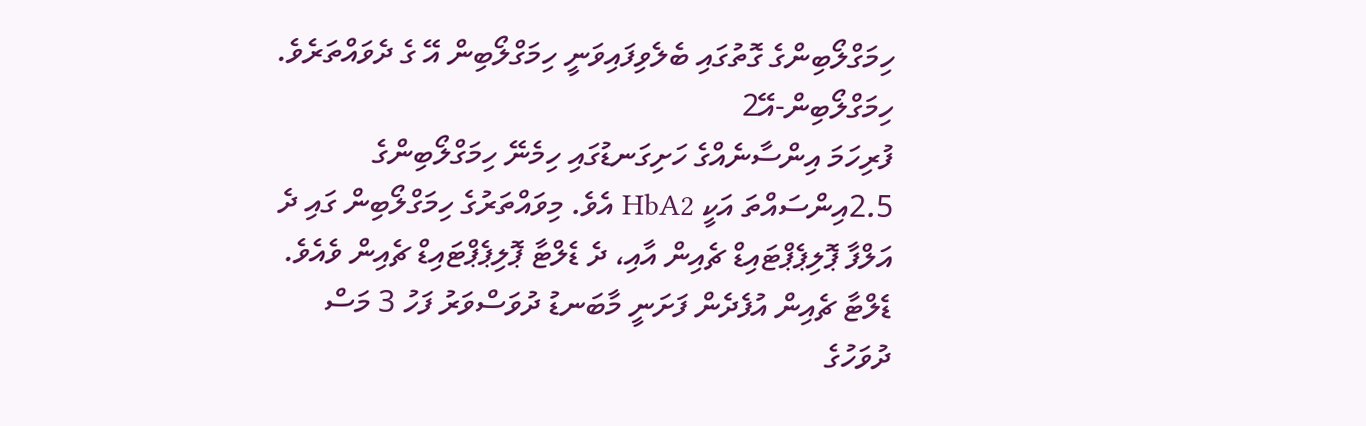ހިމަގްލޯބިންގެ ގޮތުގައި ބެލެވިފައިވަނީ ހިމަގްލޯބިން އޭ ގެ ދެވައްތަރެވެ.
ހިމަގްލޯބިން-އޭ2
ފުރިހަމަ އިންސާނެއްގެ ހަށިގަނޑުގައި ހިމެނޭ ހިމަގްލޯބިންގެ 2.5އިންސައްތަ އަކީ HbA2 އެވެ. މިވައްތަރުގެ ހިމަގްލޯބިން ގައި ދެ އަލްފާ ޕޮލިޕެޕްޓައިޑް ޗެއިން އާއި، ދެ ޑެލްޓާ ޕޮލިޕެޕްޓައިޑް ޗެއިން ވެއެވެ. ޑެލްޓާ ޗެއިން އުފެދެން ފަށަނީ މާބަނޑު ދުވަސްވަރު ފަހު 3 މަސް ދުވަހުގެ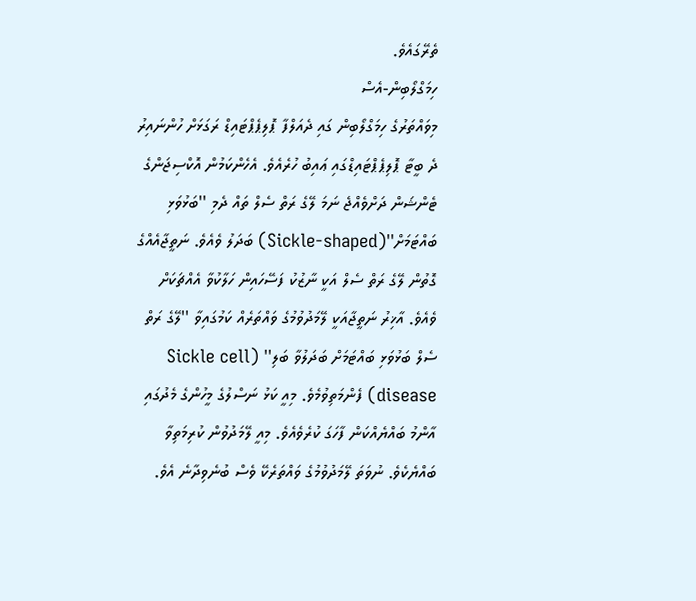ތެރޭގައެވެ.
ހިމަގްލޯބިން-އެސް
މިވައްތަރުގެ ހިމަގްލޯބިން ގައި ދެއަލްފާ ޕޮލިޕެޕްޓައިޑް ރަގަޅަށް ހުންނައިރު ދެ ބީޓާ ޕޮލިޕެޕްޓައިޑްގައި ޢައިބު ހުރެއެވެ. އެހެންކަމުން އޮކްސިޖަންގެ ޓެންޝަން ދަށްވެއްޖެ ނަމަ ލޭގެ ރަތް ސެލް ތައް ދެމި ''ބަޅުވަޅި ބައްޓަމަށް''(Sickle-shaped) ބަދަލު ވެއެވެ. ނަތީޖާއެއްގެ ގޮތުން ލޭގެ ރަތް ސެލް އަކީ ނާޒުކު ފަސޭހައިން ހަލާކުވާ އެއްޗަކަށް ވެއެވެ. އާޚިރު ނަތީޖާއަކީ ލޭމަދުވުމުގެ ވައްތަރެއް ކަމުގައިވާ ''ލޭގެ ރަތް ސެލް ބަޅުވަޅި ބައްޓަމަށް ބަދަލުވާ ބަލި'' (Sickle cell disease) ފެންމަތިވުމެވެ. މިއީ ކަޅު ނަސްލުގެ މީހުންގެ މެދުގައި އާންމު ބައްޔެއްކަން ފާހަގަ ކުރެވެއެވެ. މިއީ ލޭމަދުވުން ކުރިމަތިވާ ބައްޔެކެވެ. ނުވަތަ ލޭމަދުވުމުގެ ވައްތަރެކޭ ވެސް ބުނެވިދާނެ އެވެ.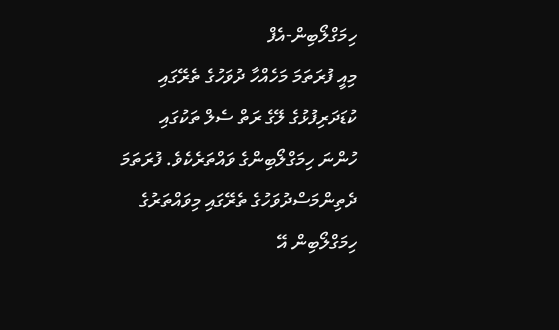ހިމަގްލޯބިން-އެފް
މިއީ ފުރަތަމަ މަހެއްހާ ދުވަހުގެ ތެރޭގައި ކުޑަދަރިފުޅުގެ ލޭގެ ރަތް ސެލް ތަކުގައި  ހުންނަ ހިމަގްލޯބިންގެ ވައްތަރެކެވެ. ފުރަތަމަ ދެތިންމަސްދުވަހުގެ ތެރޭގައި މިވައްތަރުގެ ހިމަގްލޯބިން އޭ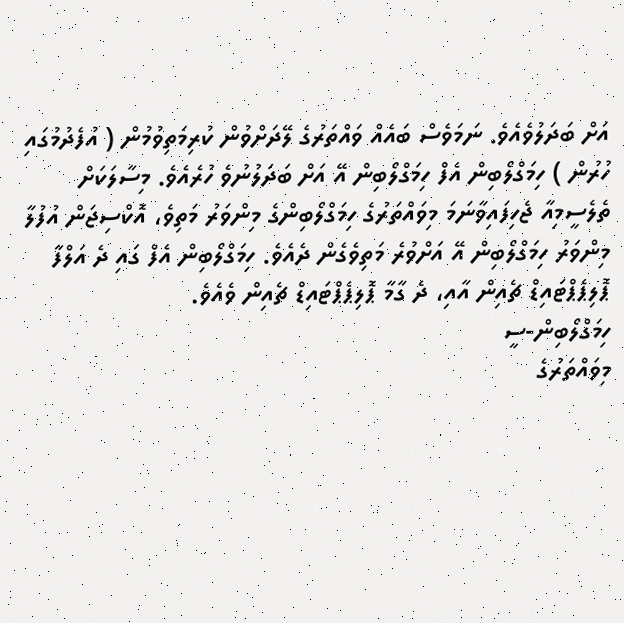އަށް ބަދަލުވެއެވެ. ނަމަވެސް ބައެއް ވައްތަރުގެ ލޭދަށްވުން ކުރިމަތިވުމުން ( އުފެދުމުގައި ހުރުން ) ހިމަގްލޯބިން އެފް ހިމަގްލޯބިން އޭ އަށް ބަދަލުނުވެ ހުރެއެވެ. މިސާލަކަށް ތެލެސީމިއާ ޖެހިފައިވާނަމަ މިވައްތަރުގެ ހިމަގްލޯބިންގެ މިންވަރު މަތިވެ، އޮކްސިޖަން އުފުލާ މިންވަރު ހިމަގްލޯބިން އޭ އަށްވުރެ މަތިވެގެން ދެއެވެ. ހިމަގްލޯބިން އެފް ގައި ދެ އަލްފާ ޕޮލިޕެޕްޓައިޑް ޗެއިން އާއި، ދެ ގާމާ ޕޮލިޕެޕްޓައިޑް ޗެއިން ވެއެވެ.
ހިމަގްލޯބިން-ސީ
މިވައްތަރުގެ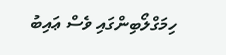ހިމަގްލޯބިންގައި ވެސް ޢައިބު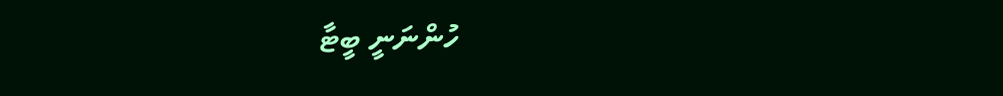ހުންނަނީ ބީޓާ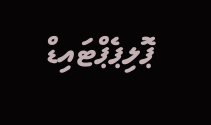ޕޮލިޕެޕްޓައިޑް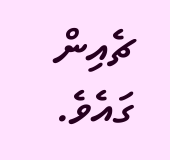ޗެއިން ގައެވެ.